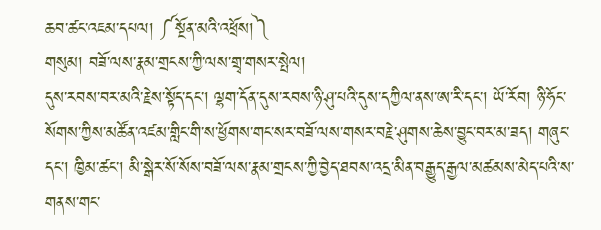ཆབ་ཚང་འཇམ་དཔལ། ༼སྔོན་མའི་འཕྲོས།༽
གསུམ། བཟོ་ལས་རྣམ་གྲངས་ཀྱི་ལས་གྲྭ་གསར་སྤེལ།
དུས་རབས་བར་མའི་རྗེས་སྟོད་དང་། ལྷག་དོན་དུས་རབས་ཉི་ཤུ་པའི་དུས་དཀྱིལ་ནས་ཨ་རི་དང་། ཡོ་རོབ། ཉི་ཧོང་སོགས་ཀྱིས་མཚོན་འཛམ་གླིང་གི་ས་ཕྱོགས་གང་སར་བཟོ་ལས་གསར་བརྗེ་ཤུགས་ཆེས་བྱུང་བར་མ་ཟད། གཞུང་དང་། ཁྱིམ་ཚང་། མི་སྒེར་སོ་སོས་བཟོ་ལས་རྣམ་གྲངས་ཀྱི་བྱེད་ཐབས་འདྲ་མིན་བརྒྱུད་རྒྱལ་མཚམས་མེད་པའི་ས་གནས་གང་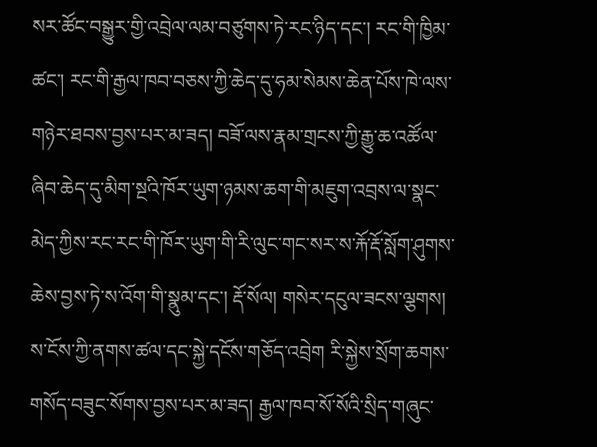སར་ཚོང་བསྒྱུར་གྱི་འབྲེལ་ལམ་བཙུགས་ཏེ་རང་ཉིད་དང་། རང་གི་ཁྱིམ་ཚང་། རང་གི་རྒྱལ་ཁབ་བཅས་ཀྱི་ཆེད་དུ་ཧམ་སེམས་ཆེན་པོས་ཁེ་ལས་གཉེར་ཐབས་བྱས་པར་མ་ཟད། བཟོ་ལས་རྣམ་གྲངས་ཀྱི་རྒྱུ་ཆ་འཚོལ་ཞིབ་ཆེད་དུ་མིག་སྔའི་ཁོར་ཡུག་ཉམས་ཆག་གི་མཇུག་འབྲས་ལ་སྣང་མེད་ཀྱིས་རང་རང་གི་ཁོར་ཡུག་གི་རི་ལུང་གང་སར་ས་རྐོ་རྡོ་སློག་ཤུགས་ཆེས་བྱས་ཏེ་ས་འོག་གི་སྣུམ་དང་། རྡོ་སོལ། གསེར་དངུལ་ཟངས་ལྕགས། ས་ངོས་ཀྱི་ནགས་ཚལ་དང་སྐྱེ་དངོས་གཅོད་འབྲེག རི་སྐྱེས་སྲོག་ཆགས་གསོད་བཟུང་སོགས་བྱས་པར་མ་ཟད། རྒྱལ་ཁབ་སོ་སོའི་སྲིད་གཞུང་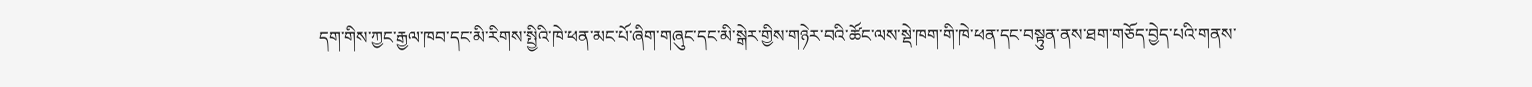དག་གིས་ཀྱང་རྒྱལ་ཁབ་དང་མི་རིགས་སྤྱིའི་ཁེ་ཕན་མང་པོ་ཞིག་གཞུང་དང་མི་སྒེར་གྱིས་གཉེར་བའི་ཚོང་ལས་སྡེ་ཁག་གི་ཁེ་ཕན་དང་བསྟུན་ནས་ཐག་གཅོད་བྱེད་པའི་གནས་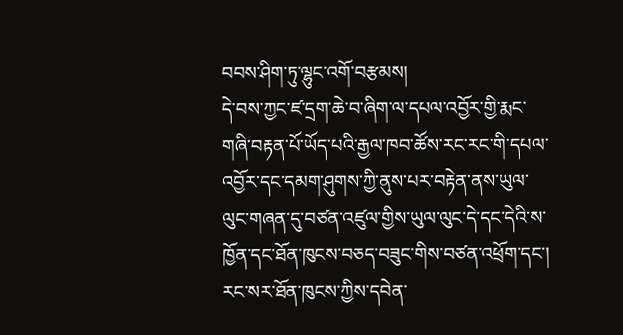བབས་ཤིག་ཏུ་ལྷུང་འགོ་བརྩམས།
དེ་བས་ཀྱང་ཛ་དྲག་ཆེ་བ་ཞིག་ལ་དཔལ་འབྱོར་གྱི་རྨང་གཞི་བརྟན་པོ་ཡོད་པའི་རྒྱལ་ཁབ་ཚོས་རང་རང་གི་དཔལ་འབྱོར་དང་དམག་ཤུགས་ཀྱི་ནུས་པར་བརྟེན་ནས་ཡུལ་ལུང་གཞན་དུ་བཙན་འཛུལ་གྱིས་ཡུལ་ལུང་དེ་དང་དེའི་ས་ཁྱོན་དང་ཐོན་ཁུངས་བཅད་བཟུང་གིས་བཙན་འཕྲོག་དང་། རང་སར་ཐོན་ཁུངས་ཀྱིས་དབེན་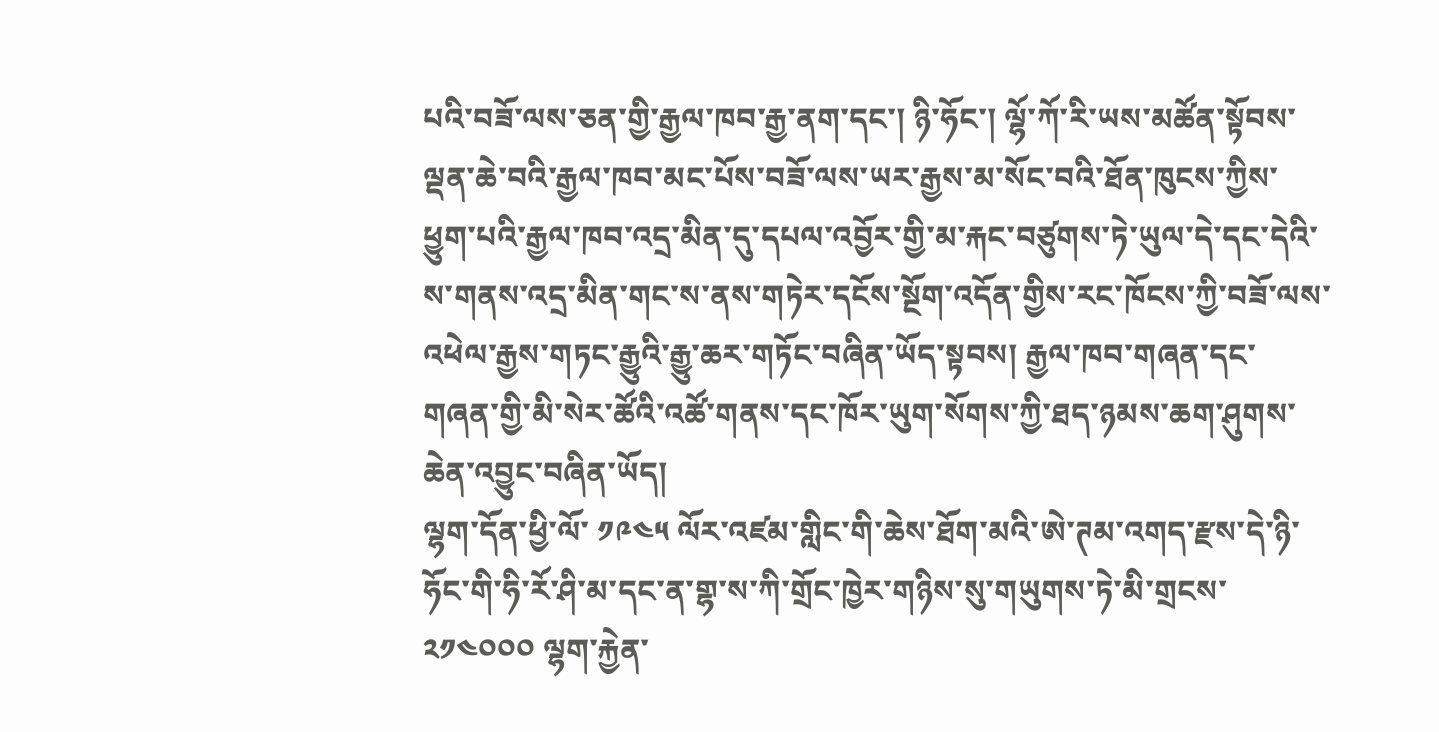པའི་བཟོ་ལས་ཅན་གྱི་རྒྱལ་ཁབ་རྒྱ་ནག་དང་། ཉི་ཧོང་། ལྷོ་ཀོ་རི་ཡས་མཚོན་སྟོབས་ལྡན་ཆེ་བའི་རྒྱལ་ཁབ་མང་པོས་བཟོ་ལས་ཡར་རྒྱས་མ་སོང་བའི་ཐོན་ཁུངས་ཀྱིས་ཕྱུག་པའི་རྒྱལ་ཁབ་འདྲ་མིན་དུ་དཔལ་འབྱོར་གྱི་མ་རྐང་བཙུགས་ཏེ་ཡུལ་དེ་དང་དེའི་ས་གནས་འདྲ་མིན་གང་ས་ནས་གཏེར་དངོས་སྔོག་འདོན་གྱིས་རང་ཁོངས་ཀྱི་བཟོ་ལས་འཕེལ་རྒྱས་གཏང་རྒྱུའི་རྒྱུ་ཆར་གཏོང་བཞིན་ཡོད་སྟབས། རྒྱལ་ཁབ་གཞན་དང་གཞན་གྱི་མི་སེར་ཚོའི་འཚོ་གནས་དང་ཁོར་ཡུག་སོགས་ཀྱི་ཐད་ཉམས་ཆག་ཤུགས་ཆེན་འབྱུང་བཞིན་ཡོད།
ལྷག་དོན་ཕྱི་ལོ་ ༡༩༤༥ ལོར་འཛམ་གླིང་གི་ཆེས་ཐོག་མའི་ཨེ་ཊམ་འགད་རྫས་དེ་ཉི་ཧོང་གི་ཧི་རོ་ཤི་མ་དང་ན་གྷ་ས་ཀི་གྲོང་ཁྱེར་གཉིས་སུ་གཡུགས་ཏེ་མི་གྲངས་ ༢༡༤༠༠༠ ལྷག་རྐྱེན་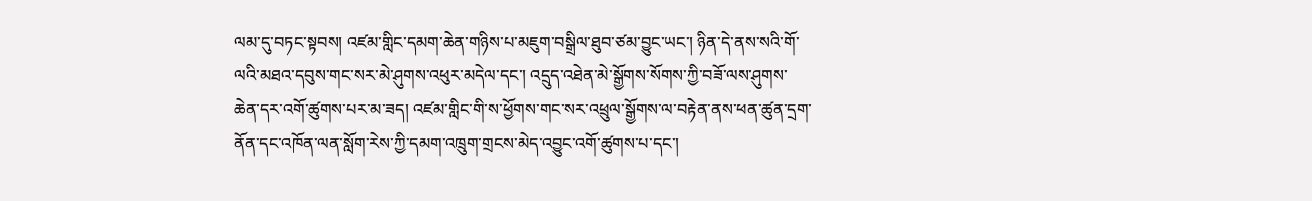ལམ་དུ་བཏང་སྟབས། འཛམ་གླིང་དམག་ཆེན་གཉིས་པ་མཇུག་བསྒྲིལ་ཐུབ་ཙམ་བྱུང་ཡང་། ཉིན་དེ་ནས་སའི་གོ་ལའི་མཐའ་དབུས་གང་སར་མེ་ཤུགས་འཕུར་མདེལ་དང་། འདྲུད་འཐེན་མེ་སྒྱོགས་སོགས་ཀྱི་བཟོ་ལས་ཤུགས་ཆེན་དར་འགོ་ཚུགས་པར་མ་ཟད། འཛམ་གླིང་གི་ས་ཕྱོགས་གང་སར་འཕྲུལ་སྒྱོགས་ལ་བརྟེན་ནས་ཕན་ཚུན་དྲག་ནོན་དང་འཁོན་ལན་སློག་རེས་ཀྱི་དམག་འཁྲུག་གྲངས་མེད་འབྱུང་འགོ་ཚུགས་པ་དང་།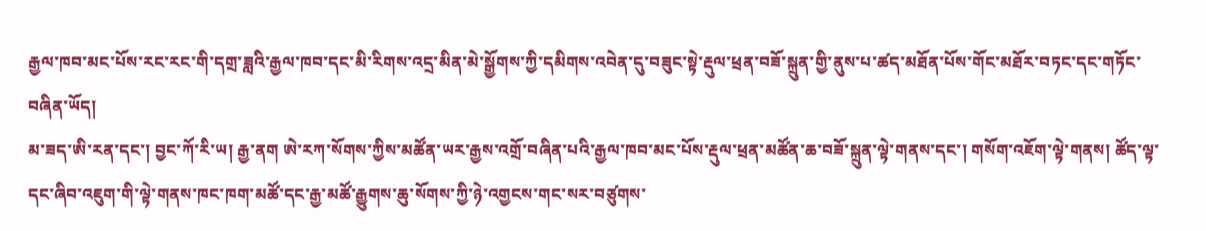རྒྱལ་ཁབ་མང་པོས་རང་རང་གི་དགྲ་ཟླའི་རྒྱལ་ཁབ་དང་མི་རིགས་འདྲ་མིན་མེ་སྒྱོགས་ཀྱི་དམིགས་འབེན་དུ་བཟུང་སྟེ་རྡུལ་ཕྲན་བཟོ་སྐྲུན་གྱི་ནུས་པ་ཚད་མཐོན་པོས་གོང་མཐོར་བཏང་དང་གཏོང་བཞིན་ཡོད།
མ་ཟད་ཨི་རན་དང་། བྱང་ཀོ་རི་ཡ། རྒྱ་ནག ཨེ་རཀ་སོགས་ཀྱིས་མཚོན་ཡར་རྒྱས་འགྲོ་བཞིན་པའི་རྒྱལ་ཁབ་མང་པོས་རྡུལ་ཕྲན་མཚོན་ཆ་བཟོ་སྐྲུན་ལྟེ་གནས་དང་། གསོག་འཇོག་ལྟེ་གནས། ཚོད་ལྟ་དང་ཞིབ་འཇུག་གི་ལྟེ་གནས་ཁང་ཁག་མཚོ་དང་རྒྱ་མཚོ་རྒྱུགས་ཆུ་སོགས་ཀྱི་ཉེ་འགྱངས་གང་སར་བཙུགས་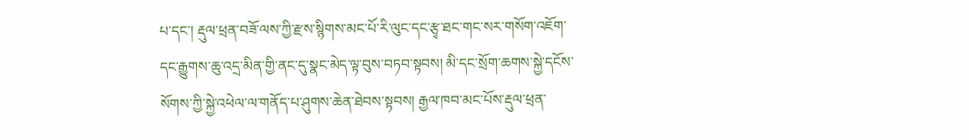པ་དང་། རྡུལ་ཕྲན་བཟོ་ལས་ཀྱི་རྫས་སྙིགས་མང་པོ་རི་ལུང་དང་རྩྭ་ཐང་གང་སར་གསོག་འཇོག་དང་རྒྱུགས་ཆུ་འདྲ་མིན་གྱི་ནང་དུ་སྣང་མེད་ལྟ་བུས་བཏབ་སྟབས། མི་དང་སྲོག་ཆགས་སྐྱེ་དངོས་སོགས་ཀྱི་སྐྱེ་འཕེལ་ལ་གནོད་པ་ཤུགས་ཆེན་ཐེབས་སྟབས། རྒྱལ་ཁབ་མང་པོས་རྡུལ་ཕྲན་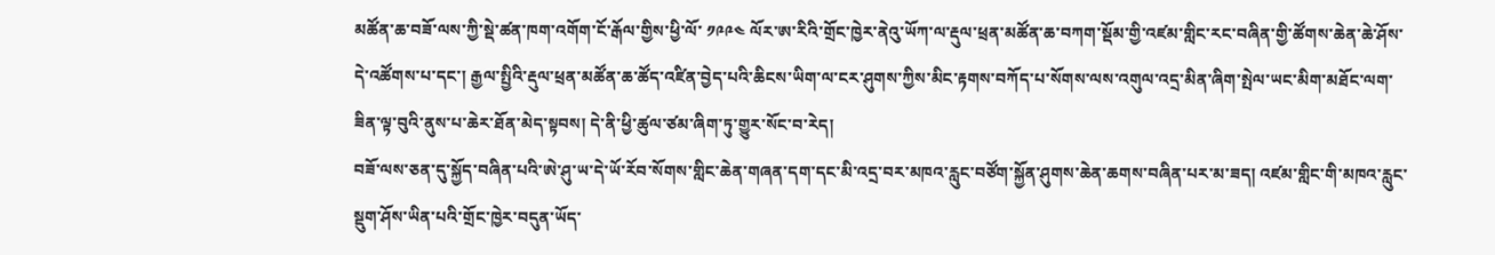མཚོན་ཆ་བཟོ་ལས་ཀྱི་སྡེ་ཚན་ཁག་འགོག་ངོ་རྒོལ་གྱིས་ཕྱི་ལོ་ ༡༩༩༤ ལོར་ཨ་རིའི་གྲོང་ཁྱེར་ནེའུ་ཡོཀ་ལ་རྡུལ་ཕྲན་མཚོན་ཆ་བཀག་སྡོམ་གྱི་འཛམ་གླིང་རང་བཞིན་གྱི་ཚོགས་ཆེན་ཆེ་ཤོས་དེ་འཚོགས་པ་དང་། རྒྱལ་སྤྱིའི་རྡུལ་ཕྲན་མཚོན་ཆ་ཚོད་འཛིན་བྱེད་པའི་ཆིངས་ཡིག་ལ་ངར་ཤུགས་ཀྱིས་མིང་རྟགས་བཀོད་པ་སོགས་ལས་འགུལ་འདྲ་མིན་ཞིག་སྤེལ་ཡང་མིག་མཐོང་ལག་ཟིན་ལྟ་བུའི་ནུས་པ་ཆེར་ཐོན་མེད་སྟབས། དེ་ནི་ཕྱི་ཚུལ་ཙམ་ཞིག་ཏུ་གྱུར་སོང་བ་རེད།
བཟོ་ལས་ཅན་དུ་སྐྱོད་བཞིན་པའི་ཨེ་ཤུ་ཡ་དེ་ཡོ་རོབ་སོགས་གླིང་ཆེན་གཞན་དག་དང་མི་འདྲ་བར་མཁའ་རླུང་བཙོག་སྐྱོན་ཤུགས་ཆེན་ཆགས་བཞིན་པར་མ་ཟད། འཛམ་གླིང་གི་མཁའ་རླུང་སྡུག་ཤོས་ཡིན་པའི་གྲོང་ཁྱེར་བདུན་ཡོད་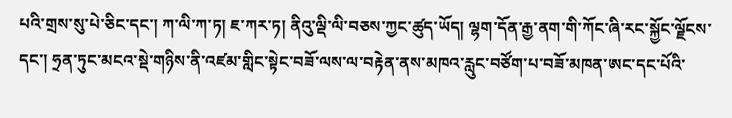པའི་གྲས་སུ་པེ་ཅིང་དང་། ཀ་ལི་ཀ་ཏ། ཇ་ཀར་ཏ། ནིའུ་ལྡི་ལི་བཅས་ཀྱང་ཚུད་ཡོད། ལྷག་དོན་རྒྱ་ནག་གི་ཀོང་ཞི་རང་སྐྱོང་ལྗོངས་དང་། ཧྲན་ཏུང་མངའ་སྡེ་གཉིས་ནི་འཛམ་གླིང་སྟེང་བཟོ་ལས་ལ་བརྟེན་ནས་མཁའ་རླུང་བཙོག་པ་བཟོ་མཁན་ཨང་དང་པོའི་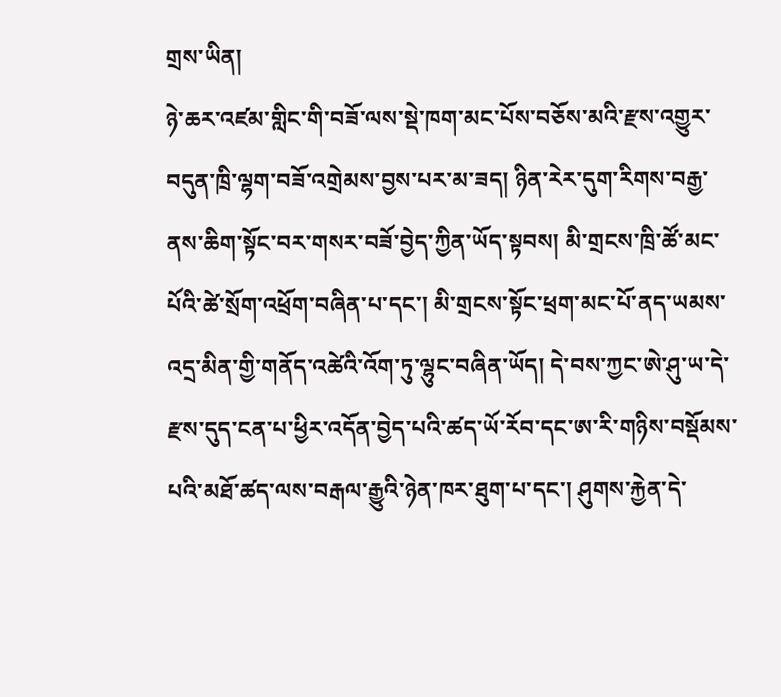གྲས་ཡིན།
ཉེ་ཆར་འཛམ་གླིང་གི་བཟོ་ལས་སྡེ་ཁག་མང་པོས་བཅོས་མའི་རྫས་འགྱུར་བདུན་ཁྲི་ལྷག་བཟོ་འགྲེམས་བྱས་པར་མ་ཟད། ཉིན་རེར་དུག་རིགས་བརྒྱ་ནས་ཆིག་སྟོང་བར་གསར་བཟོ་བྱེད་ཀྱིན་ཡོད་སྟབས། མི་གྲངས་ཁྲི་ཚོ་མང་པོའི་ཚེ་སྲོག་འཕྲོག་བཞིན་པ་དང་། མི་གྲངས་སྟོང་ཕྲག་མང་པོ་ནད་ཡམས་འདྲ་མིན་གྱི་གནོད་འཚེའི་འོག་ཏུ་ལྷུང་བཞིན་ཡོད། དེ་བས་ཀྱང་ཨེ་ཤུ་ཡ་དེ་རྫས་དུད་ངན་པ་ཕྱིར་འདོན་བྱེད་པའི་ཚད་ཡོ་རོབ་དང་ཨ་རི་གཉིས་བསྡོམས་པའི་མཐོ་ཚད་ལས་བརྒལ་རྒྱུའི་ཉེན་ཁར་ཐུག་པ་དང་། ཤུགས་རྐྱེན་དེ་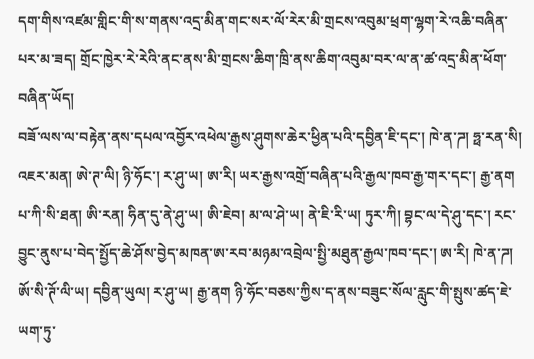དག་གིས་འཛམ་གླིང་གི་ས་གནས་འདྲ་མིན་གང་སར་ལོ་རེར་མི་གྲངས་འབུམ་ཕྲག་ལྷག་རེ་འཆི་བཞིན་པར་མ་ཟད། གྲོང་ཁྱེར་རེ་རེའི་ནང་ནས་མི་གྲངས་ཆིག་ཁྲི་ནས་ཆིག་འབུམ་བར་ལ་ན་ཚ་འདྲ་མིན་ཕོག་བཞིན་ཡོད།
བཟོ་ལས་ལ་བརྟེན་ནས་དཔལ་འབྱོར་འཕེལ་རྒྱས་ཤུགས་ཆེར་ཕྱིན་པའི་དབྱིན་ཇི་དང་། ཁེ་ན་ཌ། ཧྥ་རན་སི། འཇར་མན། ཨེ་ཊ་ལི། ཉི་ཧོང་། ར་ཤུ་ཡ། ཨ་རི། ཡར་རྒྱས་འགྲོ་བཞིན་པའི་རྒྱལ་ཁབ་རྒྱ་གར་དང་། རྒྱ་ནག པ་ཀི་སི་ཐན། ཨི་རན། ཧིན་དུ་ནེ་ཤུ་ཡ། ཨི་ཇེབ། མ་ལ་ཤེ་ཡ། ནེ་ཇི་རི་ཡ། ཏུར་ཀི། བྷང་ལ་དེ་ཤུ་དང་། རང་བྱུང་ནུས་པ་བེད་སྤྱོད་ཆེ་ཤོས་བྱེད་མཁན་ཨ་རབ་མཉམ་འབྲེལ་སྤྱི་མཐུན་རྒྱལ་ཁབ་དང་། ཨ་རི། ཁེ་ན་ཌ། ཨོ་སི་ཊོ་ལི་ཡ། དབྱིན་ཡུལ། ར་ཤུ་ཡ། རྒྱ་ནག ཉི་ཧོང་བཅས་ཀྱིས་ད་ནས་བཟུང་སོལ་རླུང་གི་སྤུས་ཚད་ཇེ་ཡག་ཏུ་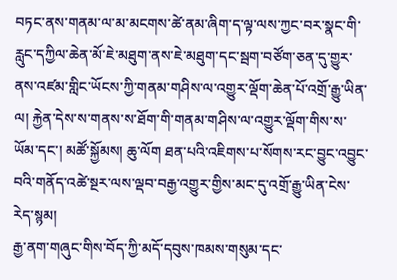བཏང་ནས་གནམ་ལ་མ་མངགས་ཚེ་ནམ་ཞིག་ད་ལྟ་ལས་ཀྱང་བར་སྣང་གི་རླུང་དཀྱིལ་ཆེན་མོ་ཇེ་མཐུག་ནས་ཇེ་མཐུག་དང་སྦག་བཙོག་ཅན་དུ་གྱུར་ནས་འཛམ་གླིང་ཡོངས་ཀྱི་གནམ་གཤིས་ལ་འགྱུར་ལྡོག་ཆེན་པོ་འགྲོ་རྒྱུ་ཡིན་ལ། རྐྱེན་དེས་ས་གནས་ས་ཐོག་གི་གནམ་གཤིས་ལ་འགྱུར་ལྡོག་གིས་ས་ཡོམ་དང་། མཚོ་སྐྱོམས། ཆུ་ལོག ཐན་པའི་འཇིགས་པ་སོགས་རང་བྱུང་འབྱུང་བའི་གནོད་འཚེ་སྔར་ལས་ལྡབ་བརྒྱ་འགྱུར་གྱིས་མང་དུ་འགྲོ་རྒྱུ་ཡིན་ངེས་རེད་སྙམ།
རྒྱ་ནག་གཞུང་གིས་བོད་ཀྱི་མདོ་དབུས་ཁམས་གསུམ་དང་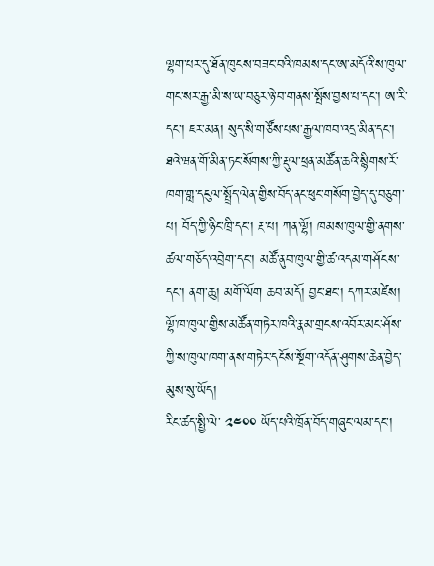ལྷག་པར་དུ་ཐོན་ཁུངས་བཟང་བའི་ཁམས་དང་ཨ་མདོའི་ས་ཁུལ་གང་སར་རྒྱ་མི་ས་ཡ་བཅུར་ཉེ་བ་གནས་སྤོས་བྱས་པ་དང་། ཨ་རི་དང་། ཇར་མན། སུད་སི་གཙོས་པས་རྒྱལ་ཁབ་འདྲ་མིན་དང་། ཐའེ་ཝན་གོ་མིན་ཏང་སོགས་ཀྱི་རྡུལ་ཕྲན་མཚོན་ཆའི་སྙིགས་རོ་ཁག་གླ་དངུལ་སྤྲོད་ལེན་གྱིས་བོད་ནང་ཕུང་གསོག་བྱེད་དུ་བཅུག་པ། བོད་ཀྱི་ཉིང་ཁྲི་དང་། རྔ་པ། ཀན་ལྷོ། ཁམས་ཁུལ་གྱི་ནགས་ཚལ་གཅོད་འབྲེག་དང་། མཚོ་ནུབ་ཁུལ་གྱི་ཚ་འདམ་གཤོངས་དང་། ནག་ཆུ། མགོ་ལོག ཆབ་མདོ། བྱང་ཐང་། དཀར་མཛེས། ལྷོ་ཁ་ཁུལ་གྱིས་མཚོན་གཏེར་ཁའི་རྣམ་གྲངས་འབོར་མང་ཤོས་ཀྱི་ས་ཁུལ་ཁག་ནས་གཏེར་དངོས་སྔོག་འདོན་ཤུགས་ཆེན་བྱེད་མུས་སུ་ཡོད།
རིང་ཚད་སྤྱི་ལེ་ ༢༤༠༠ ཡོད་པའི་ཁྲོན་བོད་གཞུང་ལམ་དང་།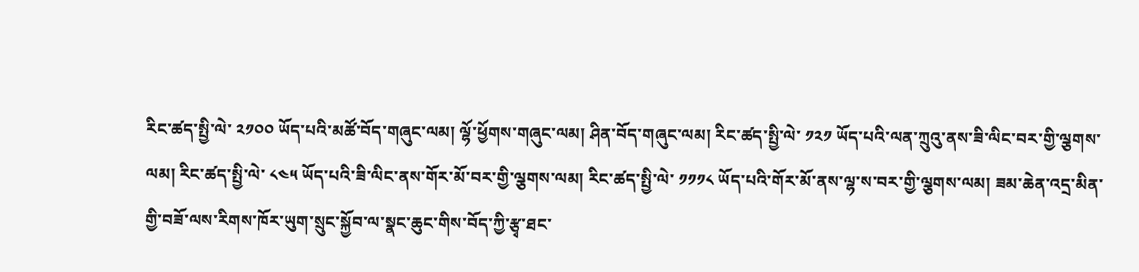རིང་ཚད་སྤྱི་ལེ་ ༢༡༠༠ ཡོད་པའི་མཚོ་བོད་གཞུང་ལམ། ལྷོ་ཕྱོགས་གཞུང་ལམ། ཤིན་བོད་གཞུང་ལམ། རིང་ཚད་སྤྱི་ལེ་ ༡༢༡ ཡོད་པའི་ལན་ཀྲུའུ་ནས་ཟི་ལིང་བར་གྱི་ལྕགས་ལམ། རིང་ཚད་སྤྱི་ལེ་ ༨༤༥ ཡོད་པའི་ཟི་ལིང་ནས་གོར་མོ་བར་གྱི་ལྕགས་ལམ། རིང་ཚད་སྤྱི་ལེ་ ༡༡༡༨ ཡོད་པའི་གོར་མོ་ནས་ལྷ་ས་བར་གྱི་ལྕགས་ལམ། ཟམ་ཆེན་འདྲ་མིན་གྱི་བཟོ་ལས་རིགས་ཁོར་ཡུག་སྲུང་སྐྱོབ་ལ་སྣང་ཆུང་གིས་བོད་ཀྱི་རྩྭ་ཐང་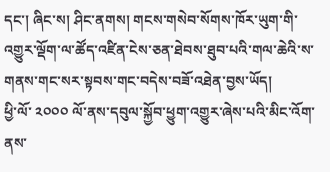དང་། ཞིང་ས། ཤིང་ནགས། གངས་གསེབ་སོགས་ཁོར་ཡུག་གི་འགྱུར་ལྡོག་ལ་ཚོད་འཛིན་ངེས་ཅན་ཐེབས་ཐུབ་པའི་གལ་ཆེའི་ས་གནས་གང་སར་སྟབས་གང་བདེས་བཟོ་འཐེན་བྱས་ཡོད།
ཕྱི་ལོ་ ༢༠༠༠ ལོ་ནས་དབུལ་སྐྱོབ་ཕྱུག་འགྱུར་ཞེས་པའི་མིང་འོག་ནས་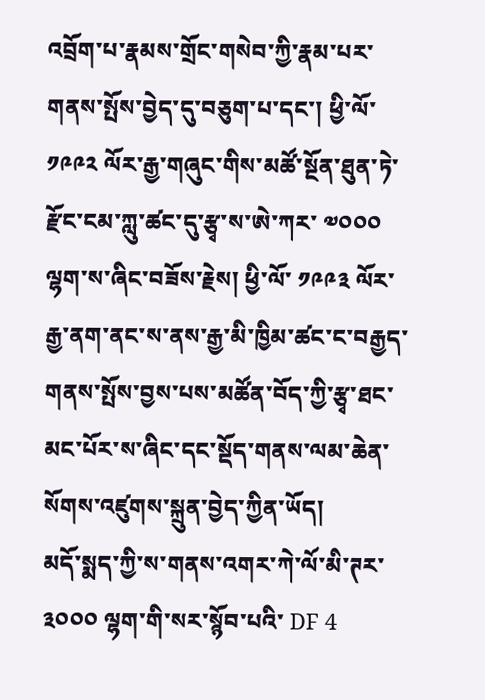འབྲོག་པ་རྣམས་གྲོང་གསེབ་ཀྱི་རྣམ་པར་གནས་སྤོས་བྱེད་དུ་བཅུག་པ་དང་། ཕྱི་ལོ་ ༡༩༩༢ ལོར་རྒྱ་གཞུང་གིས་མཚོ་སྔོན་ཐུན་ཏེ་རྫོང་ངམ་ཀླུ་ཚང་དུ་རྩྭ་ས་ཨེ་ཀར་ ༧༠༠༠ ལྷག་ས་ཞིང་བཟོས་རྗེས། ཕྱི་ལོ་ ༡༩༩༣ ལོར་རྒྱ་ནག་ནང་ས་ནས་རྒྱ་མི་ཁྱིམ་ཚང་ང་བརྒྱད་གནས་སྤོས་བྱས་པས་མཚོན་བོད་ཀྱི་རྩྭ་ཐང་མང་པོར་ས་ཞིང་དང་སྡོད་གནས་ལམ་ཆེན་སོགས་འཛུགས་སྐྲུན་བྱེད་ཀྱིན་ཡོད།
མདོ་སྨད་ཀྱི་ས་གནས་འགར་ཀེ་ལོ་མི་ཊར་ ༣༠༠༠ ལྷག་གི་སར་སྙོབ་པའི་ DF 4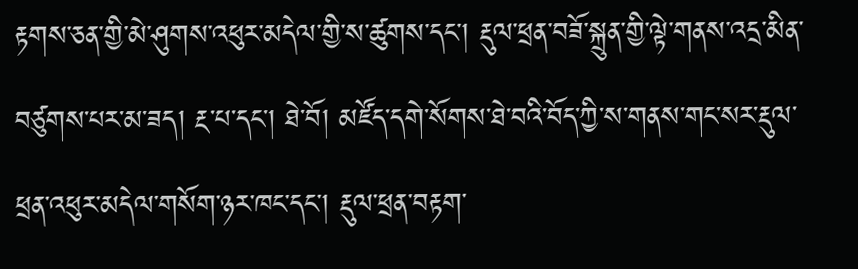རྟགས་ཅན་གྱི་མེ་ཤུགས་འཕུར་མདེལ་གྱི་ས་ཚུགས་དང་། རྡུལ་ཕྲན་བཟོ་སྐྲུན་གྱི་ལྟེ་གནས་འདྲ་མིན་བཙུགས་པར་མ་ཟད། རྔ་པ་དང་། ཐེ་བོ། མཛོད་དགེ་སོགས་ཐེ་བའི་བོད་ཀྱི་ས་གནས་གང་སར་རྡུལ་ཕྲན་འཕུར་མདེལ་གསོག་ཉར་ཁང་དང་། རྡུལ་ཕྲན་བརྟག་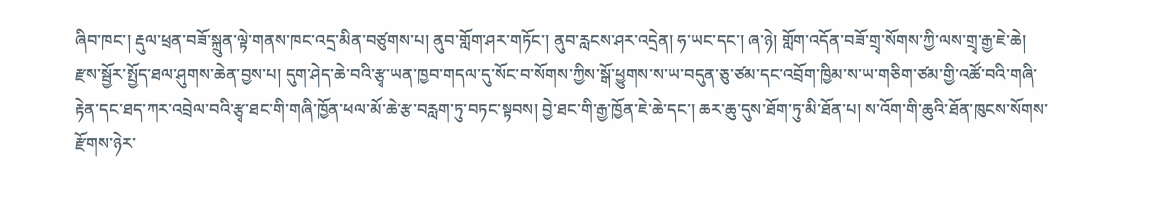ཞིབ་ཁང་། རྡུལ་ཕྲན་བཟོ་སྐྲུན་ལྟེ་གནས་ཁང་འདྲ་མིན་བཙུགས་པ། ནུབ་གློག་ཤར་གཏོང་། ནུབ་རླངས་ཤར་འདྲེན། ཧ་ཡང་དང་། ཞ་ཉེ། གློག་འདོན་བཟོ་གྲྭ་སོགས་ཀྱི་ལས་གྲྭ་རྒྱ་ཇེ་ཆེ། རྫས་སྦྱོར་སྤྱོད་ཐལ་ཤུགས་ཆེན་བྱས་པ། དུག་ཤེད་ཆེ་བའི་རྩྭ་ཡན་ཁྱབ་གདལ་དུ་སོང་བ་སོགས་ཀྱིས་སྒོ་ཕྱུགས་ས་ཡ་བདུན་ཅུ་ཙམ་དང་འབྲོག་ཁྱིམ་ས་ཡ་གཅིག་ཙམ་གྱི་འཚོ་བའི་གཞི་རྟེན་དང་ཐད་ཀར་འབྲེལ་བའི་རྩྭ་ཐང་གི་གཞི་ཁྱོན་ཕལ་མོ་ཆེ་རྩ་བརླག་ཏུ་བཏང་སྟབས། བྱེ་ཐང་གི་རྒྱ་ཁྱོན་ཇེ་ཆེ་དང་། ཆར་ཆུ་དུས་ཐོག་ཏུ་མི་ཐོན་པ། ས་འོག་གི་ཆུའི་ཐོན་ཁུངས་སོགས་རྫོགས་ཉེར་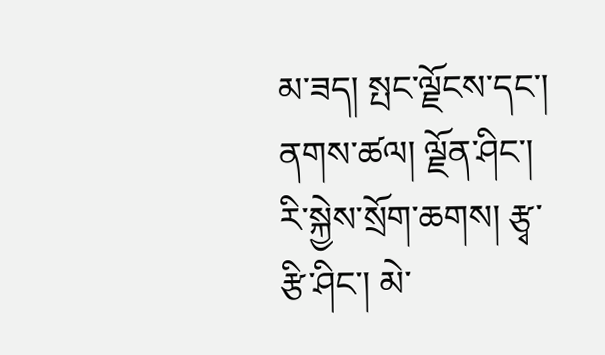མ་ཟད། སྤང་ལྗོངས་དང་། ནགས་ཚལ། ལྗོན་ཤིང་། རི་སྐྱེས་སྲོག་ཆགས། རྩྭ་རྩི་ཤིང་། མེ་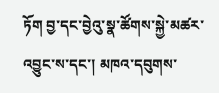ཏོག བྱ་དང་བྱེའུ་སྣ་ཚོགས་སྐྱེ་མཚར་འབྱུང་ས་དང་། མཁའ་དབུགས་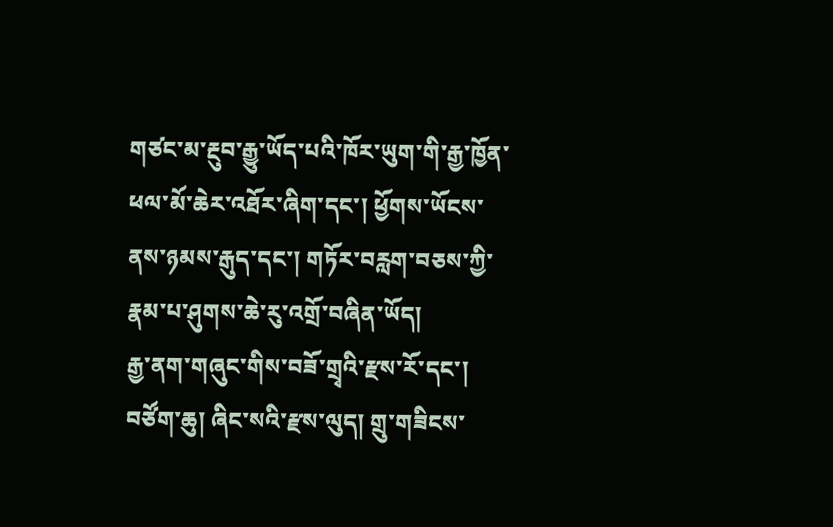གཙང་མ་རྔུབ་རྒྱུ་ཡོད་པའི་ཁོར་ཡུག་གི་རྒྱ་ཁྱོན་ཕལ་མོ་ཆེར་འཐོར་ཞིག་དང་། ཕྱོགས་ཡོངས་ནས་ཉམས་རྒུད་དང་། གཏོར་བརླག་བཅས་ཀྱི་རྣམ་པ་ཤུགས་ཆེ་རུ་འགྲོ་བཞིན་ཡོད།
རྒྱ་ནག་གཞུང་གིས་བཟོ་གྲྭའི་རྫས་རོ་དང་། བཙོག་ཆུ། ཞིང་སའི་རྫས་ལུད། གྲུ་གཟིངས་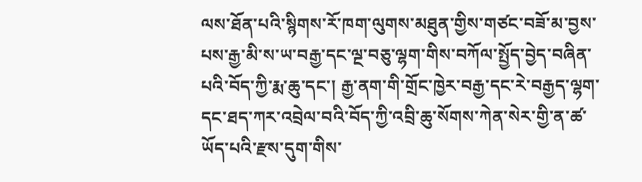ལས་ཐོན་པའི་སྙིགས་རོ་ཁག་ལུགས་མཐུན་གྱིས་གཙང་བཟོ་མ་བྱས་པས་རྒྱ་མི་ས་ཡ་བརྒྱ་དང་ལྔ་བཅུ་ལྷག་གིས་བཀོལ་སྤྱོད་བྱེད་བཞིན་པའི་བོད་ཀྱི་རྨ་ཆུ་དང་། རྒྱ་ནག་གི་གྲོང་ཁྱེར་བརྒྱ་དང་རེ་བརྒྱད་ལྷག་དང་ཐད་ཀར་འབྲེལ་བའི་བོད་ཀྱི་འབྲི་ཆུ་སོགས་ཀེན་སེར་གྱི་ན་ཚ་ཡོད་པའི་རྫས་དུག་གིས་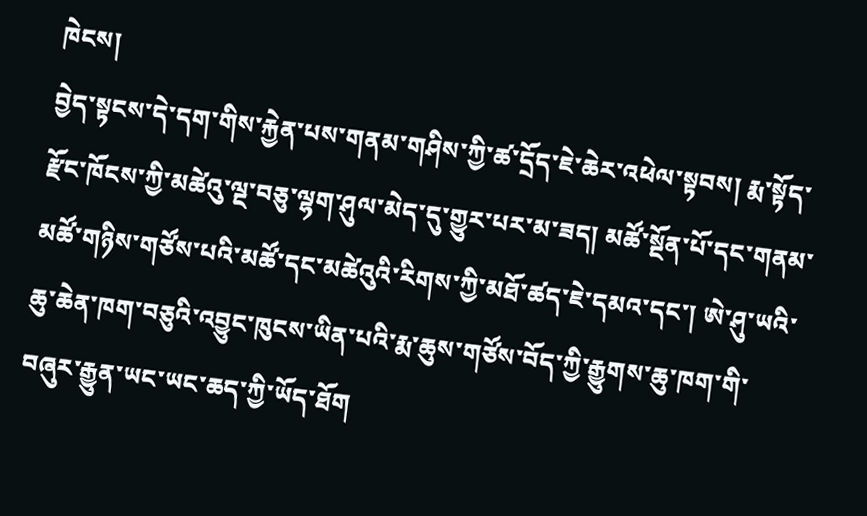ཁེངས།
བྱེད་སྟངས་དེ་དག་གིས་རྐྱེན་པས་གནམ་གཤིས་ཀྱི་ཚ་དྲོད་ཇེ་ཆེར་འཕེལ་སྟབས། རྨ་སྟོད་རྫོང་ཁོངས་ཀྱི་མཚེའུ་ལྔ་བཅུ་ལྷག་ཤུལ་མེད་དུ་གྱུར་པར་མ་ཟད། མཚོ་སྔོན་པོ་དང་གནམ་མཚོ་གཉིས་གཙོས་པའི་མཚོ་དང་མཚེའུའི་རིགས་ཀྱི་མཐོ་ཚད་ཇེ་དམའ་དང་། ཨེ་ཤུ་ཡའི་ཆུ་ཆེན་ཁག་བཅུའི་འབྱུང་ཁུངས་ཡིན་པའི་རྨ་ཆུས་གཙོས་བོད་ཀྱི་རྒྱུགས་ཆུ་ཁག་གི་བཞུར་རྒྱུན་ཡང་ཡང་ཆད་ཀྱི་ཡོད་ཐོག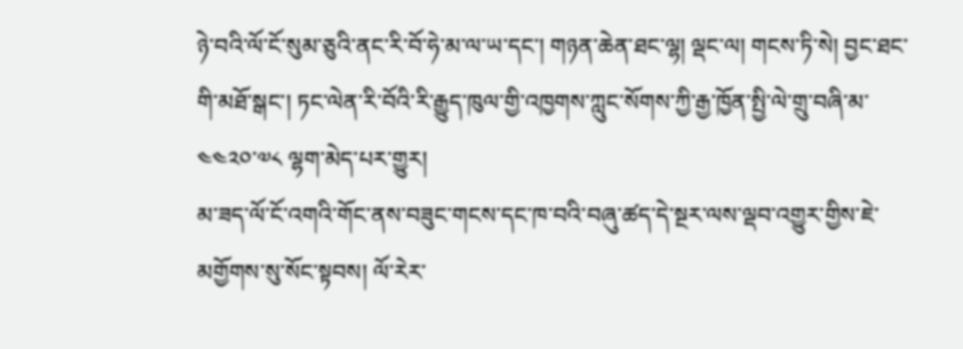ཉེ་བའི་ལོ་ངོ་སུམ་ཅུའི་ནང་རི་བོ་ཧེ་མ་ལ་ཡ་དང་། གཉན་ཆེན་ཐང་ལྷ། ལྡང་ལ། གངས་ཏི་སེ། བྱང་ཐང་གི་མཐོ་སྒང་། ཏང་ལེན་རི་བོའི་རི་རྒྱུད་ཁུལ་གྱི་འཁྱགས་ཀླུང་སོགས་ཀྱི་རྒྱ་ཁྱོན་སྤྱི་ལེ་གྲུ་བཞི་མ་ ༤༤༢༠་༧༨ ལྷག་མེད་པར་གྱུར།
མ་ཟད་ལོ་ངོ་འགའི་གོང་ནས་བཟུང་གངས་དང་ཁ་བའི་བཞུ་ཚད་དེ་སྔར་ལས་ལྡབ་འགྱུར་གྱིས་ཇེ་མགྱོགས་སུ་སོང་སྟབས། ལོ་རེར་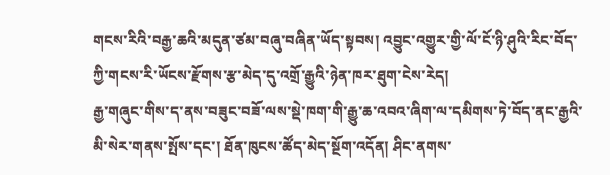གངས་རིའི་བརྒྱ་ཆའི་མདུན་ཙམ་བཞུ་བཞིན་ཡོད་སྟབས། འབྱུང་འགྱུར་གྱི་ལོ་ངོ་ཉི་ཤུའི་རིང་བོད་ཀྱི་གངས་རི་ཡོངས་རྫོགས་རྩ་མེད་དུ་འགྲོ་རྒྱུའི་ཉེན་ཁར་ཐུག་ངེས་རེད།
རྒྱ་གཞུང་གིས་ད་ནས་བཟུང་བཟོ་ལས་སྡེ་ཁག་གི་རྒྱུ་ཆ་འབའ་ཞིག་ལ་དམིགས་ཏེ་བོད་ནང་རྒྱའི་མི་སེར་གནས་སྤོས་དང་། ཐོན་ཁུངས་ཚོད་མེད་སྔོག་འདོན། ཤིང་ནགས་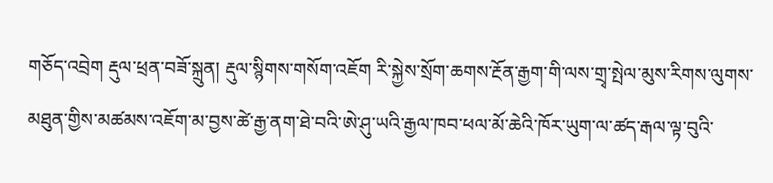གཅོད་འབྲེག རྡུལ་ཕྲན་བཟོ་སྐྲུན། རྡུལ་སྙིགས་གསོག་འཇོག རི་སྐྱེས་སྲོག་ཆགས་རྔོན་རྒྱག་གི་ལས་གྲྭ་སྤེལ་མུས་རིགས་ལུགས་མཐུན་གྱིས་མཚམས་འཇོག་མ་བྱས་ཚེ་རྒྱ་ནག་ཐེ་བའི་ཨེ་ཤུ་ཡའི་རྒྱལ་ཁབ་ཕལ་མོ་ཆེའི་ཁོར་ཡུག་ལ་ཚད་རྒལ་ལྟ་བུའི་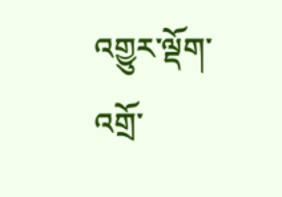འགྱུར་ལྡོག་འགྲོ་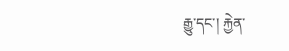རྒྱུ་དང་། རྐྱེན་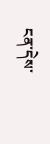ངན་དེས་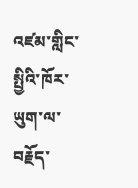འཛམ་གླིང་སྤྱིའི་ཁོར་ཡུག་ལ་བརྗོད་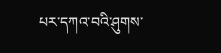པར་དཀའ་བའི་ཤུགས་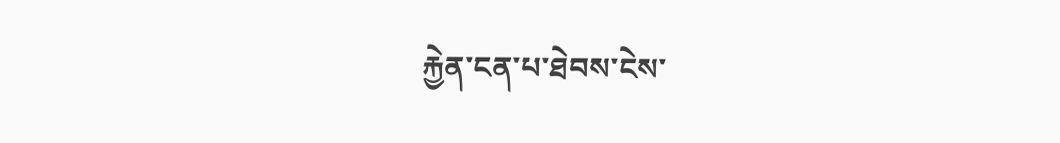རྐྱེན་ངན་པ་ཐེབས་ངེས་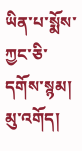ཡིན་པ་སྨོས་ཀྱང་ཅི་དགོས་སྙམ།
མུ་འགོད།